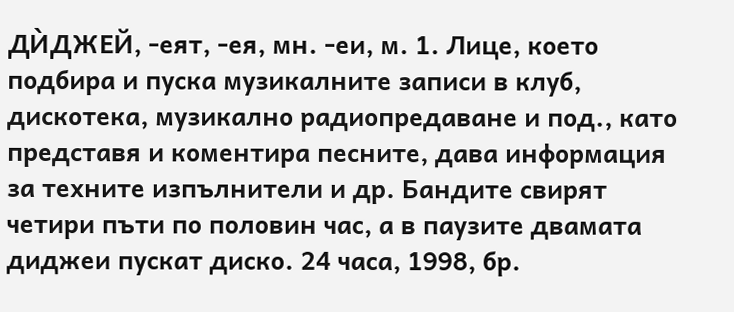ДЍДЖЕЙ, -еят, -ея, мн. -еи, м. 1. Лице, което подбира и пуска музикалните записи в клуб, дискотека, музикално радиопредаване и под., като представя и коментира песните, дава информация за техните изпълнители и др. Бандите свирят четири пъти по половин час, а в паузите двамата диджеи пускат диско. 24 часа, 1998, бр.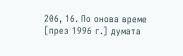206, 16. По онова време [през 1996 г.] думата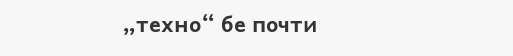„техно“ бе почти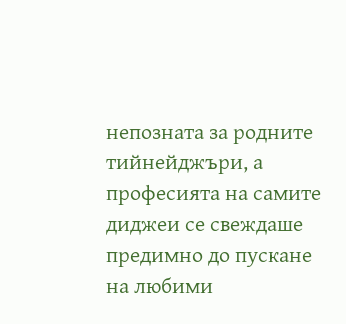непозната за родните тийнейджъри, а професията на самите диджеи се свеждаше предимно до пускане на любими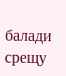балади срещу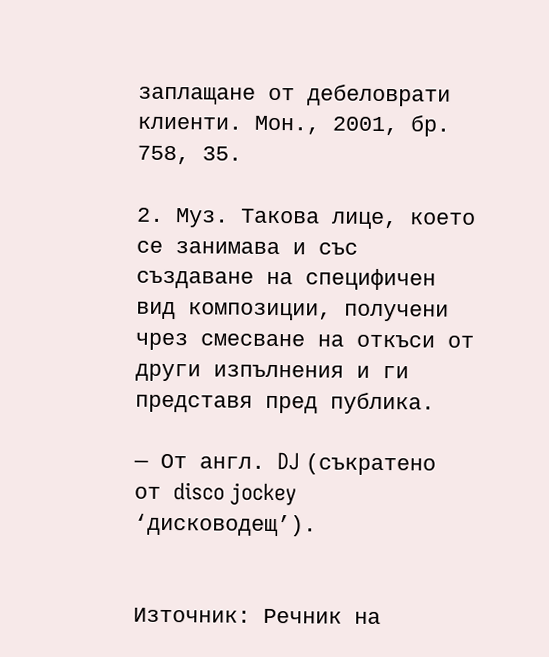заплащане от дебеловрати клиенти. Мон., 2001, бр. 758, 35.

2. Муз. Такова лице, което се занимава и със създаване на специфичен вид композиции, получени чрез смесване на откъси от други изпълнения и ги представя пред публика.

— От англ. DJ (съкратено от disco jockey ‘дисководещ’).


Източник: Речник на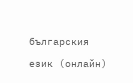българския език (онлайн)